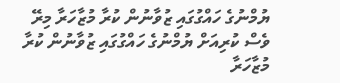ޔުމްނުގެ ހައްގުގައި ޒުވާނުން ކުރާ މުޒާހަރާ މިރޭ ވެސް ކުރިއަށް ޔުމްނުގެ ހައްގުގައި ޒުވާނުން ކުރާ މުޒާހަރާ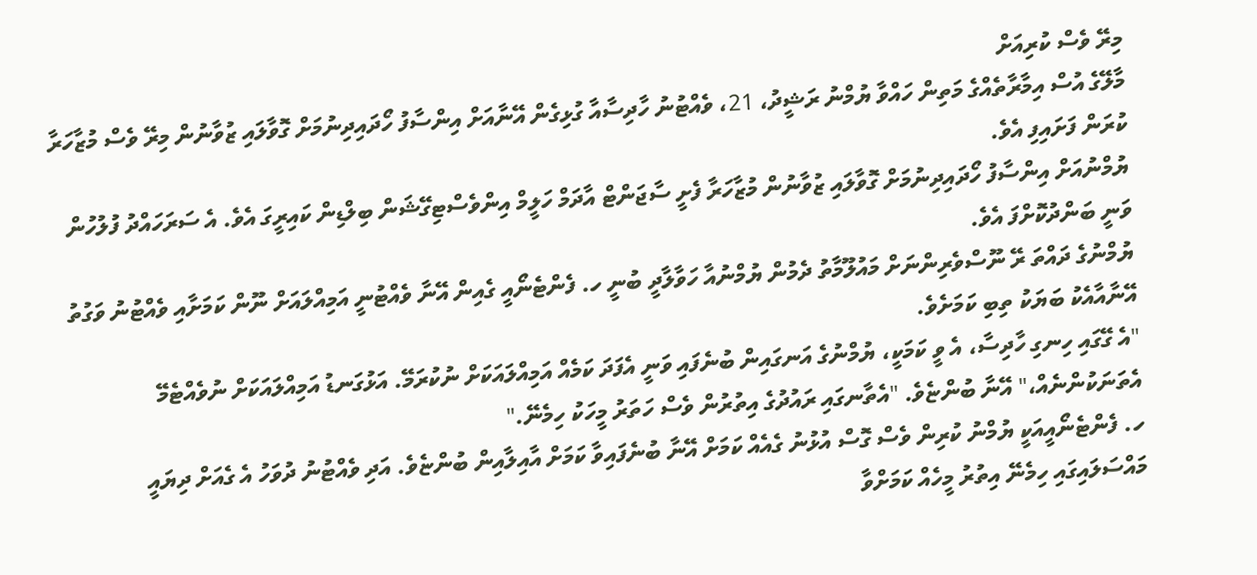މިރޭ ވެސް ކުރިއަށް
މާލޭގެ އުސް އިމާރާތެއްގެ މަތިން ހައްވާ ޔުމްނު ރަޝީދު، 21، ވެއްޓުނު ހާދިސާއާ ގުޅިގެން އޭނާއަށް އިންސާފު ހޯދައިދިނުމަށް ގޮވާލައި ޒުވާނުން މިރޭ ވެސް މުޒާހަރާ ކުރަން ފަށައިފި އެވެ.
ޔުމްނުއަށް އިންސާފު ހޯދައިދިނުމަށް ގޮވާލައި ޒުވާނުން މުޒާހަރާ ފެށީ ސާޖަންޓް އާދަމް ހަލީމް އިންވެސްޓިގޭޝަން ބިލްޑިން ކައިރީގަ އެވެ. އެ ސަރަހައްދު ފުލުހުން ވަނީ ބަންދުކޮށްފަ އެވެ.
ޔުމްނުގެ ދައްތަ ރޭ ނޫސްވެރިންނަށް މައުލޫމާތު ދެމުން ޔުމްނުއާ ހަވާލާދީ ބުނީ ހ. ފެންޓެނޯއީ ގެއިން އޭނާ ވެއްޓުނީ އަމިއްލައަށް ނޫން ކަމަށާއި ވެއްޓުނު ވަގުތު އޭނާއާއެކު ބަޔަކު ތިބި ކަމަށެވެ.
"އެ ގޭގައި ހިނގި ހާދިސާ، އެ ވީ ކަމަކީ، ޔުމްނުގެ އަނގައިން ބުނެފައި ވަނީ އެފަދަ ކަމެއް އަމިއްލައަކަށް ނުކުރަމޭ. އަޅުގަނޑު އަމިއްލައަކަށް ނުވެއްޓެމޭ އެތަނަކުންނެއް،" އޭނާ ބުންޏެވެ. "އެތާނގައި ރައުދުގެ އިތުރުން ވެސް ހަތަރު މީހަކު ހިމެނޭ."
ހ. ފެންޓެނޯއީއަކީ ޔުމްނު ކުރިން ވެސް ގޮސް އުޅުނު ގެއެއް ކަމަށް އޭނާ ބުނެފައިވާ ކަމަށް އާއިލާއިން ބުންޏެވެ. އަދި ވެއްޓުނު ދުވަހު އެ ގެއަށް ދިޔައީ މައްސަލައިގައި ހިމެނޭ އިތުރު މީހެއް ކަމަށްވާ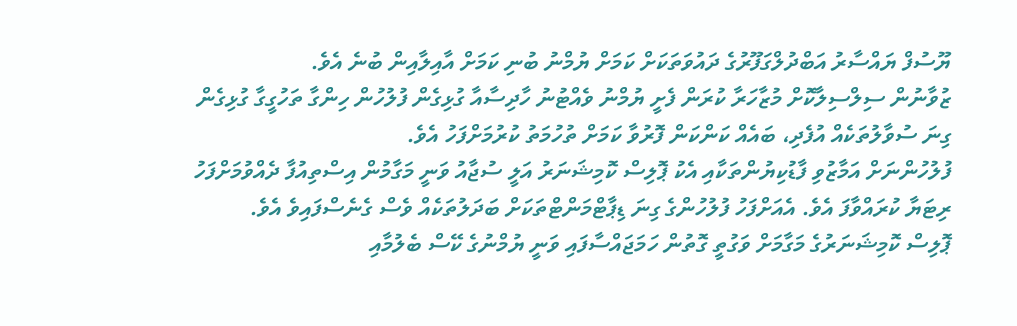ޔޫސުފް ޔައްސާރު އަބްދުލްގަފޫރުގެ ދައުވަތަކަށް ކަމަށް ޔުމްނު ބުނި ކަމަށް އާއިލާއިން ބުނެ އެވެ.
ޒުވާނުން ސިލްސިލާކޮށް މުޒާހަރާ ކުރަން ފެށީ ޔުމްނު ވެއްޓުނު ހާދިސާއާ ގުޅިގެން ފުލުހުން ހިންގާ ތަހުގީގާ ގުޅިގެން ގިނަ ސުވާލުތަކެއް އުފެދި، ބައެއް ކަންކަން ފޮރުވާ ކަމަށް ތުހުމަތު ކުރުމަށްފަހު އެވެ.
ފުލުހުންނަށް އަމާޒުވި ފާޑުކިޔުންތަކާއި އެކު ޕޮލިސް ކޮމިޝަނަރު އަލީ ސުޖާއު ވަނީ މަގާމުން އިސްތިއުފާ ދެއްވުމަށްފަހު ރިޓަޔާ ކުރައްވާފަ އެވެ. އެއަށްފަހު ފުލުހުންގެ ގިނަ ޑިޕާޓްމަންޓްތަކަށް ބަދަލުތަކެއް ވެސް ގެނެސްފައިވެ އެވެ.
ޕޮލިސް ކޮމިޝަނަރުގެ މަގާމަށް ވަގުތީ ގޮތުން ހަމަޖައްސާފައި ވަނީ ޔުމްނުގެ ކޭސް ބެލުމާއި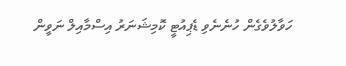ހަވާލުވެގެން ހުނެނެވި ޑެޕިއުޓީ ކޮމިޝަނަރު އިސްމާއިލް ނަވީން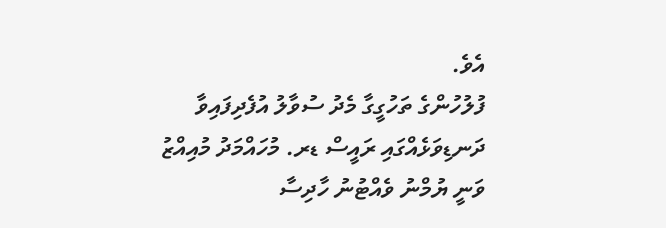އެވެ.
ފުލުހުންގެ ތަހުގީގާ މެދު ސުވާލު އުފެދިފައިވާ ދަނޑިވަޅެއްގައި ރައީސް ޑރ. މުހައްމަދު މުއިއްޒު ވަނީ ޔުމްނު ވެއްޓުނު ހާދިސާ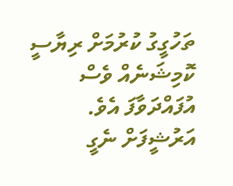ތަހުގީގު ކުރުމަށް ރިޔާސީ ކޮމިޝަނެއް ވެސް އުފައްދަވާފަ އެވެ.
އަރުޝީފަށް ނެގީ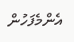އެންމެފަހުން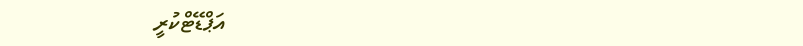އަޕްޑޭޓްކުރީ